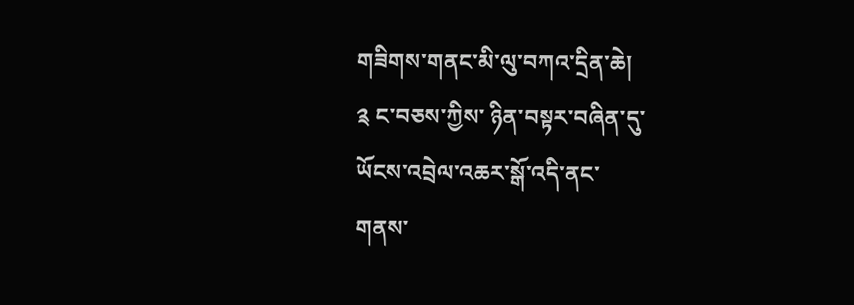གཟིགས་གནང་མི་ལུ་བཀའ་དྲིན་ཆེ།
༉ ང་བཅས་ཀྱིས་ ཉིན་བསྟར་བཞིན་དུ་
ཡོངས་འབྲེལ་འཆར་སྒོ་འདི་ནང་
གནས་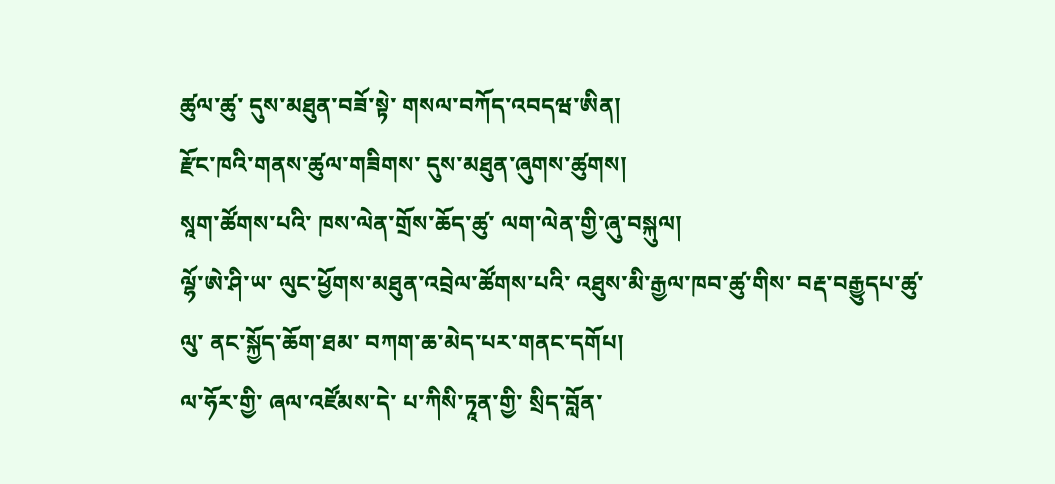ཚུལ་ཚུ་ དུས་མཐུན་བཟོ་སྟེ་ གསལ་བཀོད་འབདཝ་ཨིན།
རྫོང་ཁའི་གནས་ཚུལ་གཟིགས་ དུས་མཐུན་ཞུགས་ཚུགས།
སཱག་ཚོགས་པའི་ ཁས་ལེན་གྲོས་ཆོད་ཚུ་ ལག་ལེན་གྱི་ཞུ་བསྐུལ།
ལྷོ་ཨེ་ཤི་ཡ་ ལུང་ཕྱོགས་མཐུན་འབྲེལ་ཚོགས་པའི་ འཐུས་མི་རྒྱལ་ཁབ་ཚུ་གིས་ བརྡ་བརྒྱུདཔ་ཚུ་ལུ་ ནང་སྐྱོད་ཆོག་ཐམ་ བཀག་ཆ་མེད་པར་གནང་དགོཔ།
ལ་ཧོར་གྱི་ ཞལ་འཛོམས་དེ་ པ་ཀིསི་ཏཱན་གྱི་ སྲིད་བློན་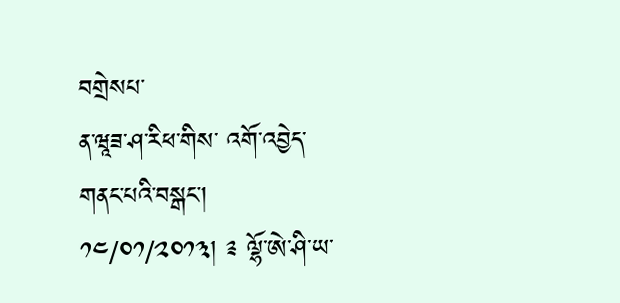བགྲེསཔ་
ན་ཝཱཟ་ཤ་རིཕ་གིས་ འགོ་འབྱེད་གནང་པའི་བསྒང་།
༡༤/༠༡/༢༠༡༣། ༉ ལྷོ་ཨེ་ཤི་ཡ་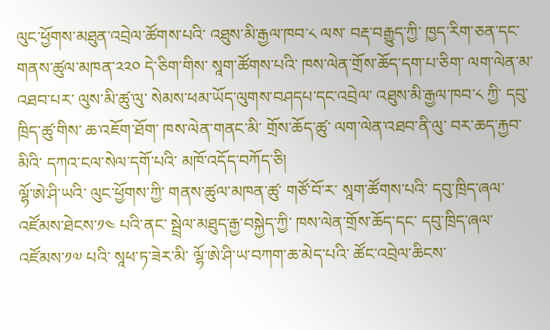ལུང་ཕྱོགས་མཐུན་འབྲེལ་ཚོགས་པའི་ འཐུས་མི་རྒྱལ་ཁབ་༨ ལས་ བརྡ་བརྒྱུད་ཀྱི་ ཁྱད་རིག་ཅན་དང་ གནས་ཚུལ་མཁན་༢༢༠ དེ་ཅིག་གིས་ སཱག་ཚོགས་པའི་ ཁས་ལེན་གྲོས་ཆོད་དག་པ་ཅིག་ ལག་ལེན་མ་འཐབ་པར་ ལུས་མི་ཚུ་ལུ་ སེམས་ཕམ་ཡོད་ལུགས་བཤདཔ་དང་འབྲེལ་ འཐུས་མི་རྒྱལ་ཁབ་༨ ཀྱི་ དབུ་ཁྲིད་ཚུ་གིས་ ཆ་འཇོག་ཐོག་ ཁས་ལེན་གནང་མི་ གྲོས་ཆོད་ཚུ་ ལག་ལེན་འཐབ་ནི་ལུ་ བར་ཆད་རྐྱབ་མིའི་ དཀའ་ངལ་སེལ་དགོ་པའི་ མཁོ་འདོད་བཀོད་ཅི།
ལྷོ་ཨེ་ཤི་ཡའི་ ལུང་ཕྱོགས་ཀྱི་ གནས་ཚུལ་མཁན་ཚུ་ གཙོ་བོ་ར་ སཱག་ཚོགས་པའི་ དབུ་ཁྲིད་ཞལ་འཛོམས་ཐེངས་༡༤ པའི་ནང་ སྦྲེལ་མཐུད་རྒྱ་བསྐྱེད་ཀྱི་ ཁས་ལེན་གྲོས་ཆོད་དང་ དབུ་ཁྲིད་ཞལ་འཛོམས་༡༧ པའི་ སཱཕ་ཏ་ཟེར་མི་ ལྷོ་ཨེ་ཤི་ཡ་བཀག་ཆ་མེད་པའི་ ཚོང་འབྲེལ་ཆིངས་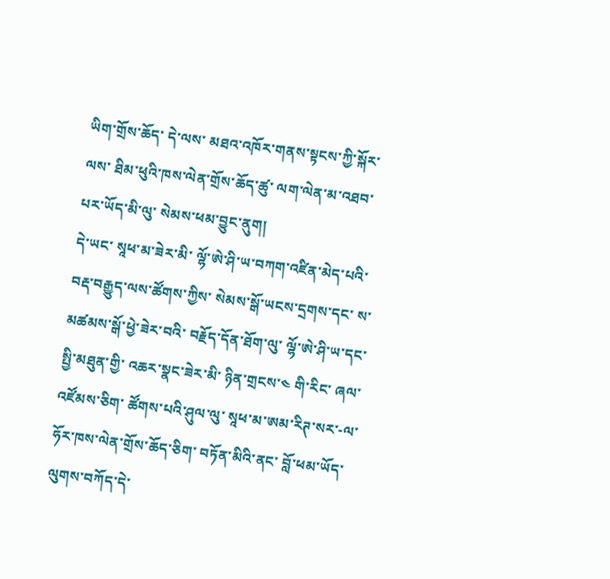ཡིག་གྲོས་ཆོད་ དེ་ལས་ མཐའ་འཁོར་གནས་སྟངས་ཀྱི་སྐོར་ལས་ ཐིམ་ཕུའི་ཁས་ལེན་གྲོས་ཆོད་ཚུ་ ལག་ལེན་མ་འཐབ་པར་ཡོད་མི་ལུ་ སེམས་ཕམ་བྱུང་ནུག།
དེ་ཡང་ སཱཕ་མ་ཟེར་མི་ ལྷོ་ཨེ་ཤི་ཡ་བཀག་འཛིན་མེད་པའི་བརྡ་བརྒྱུད་ལས་ཚོགས་ཀྱིས་ སེམས་སྒོ་ཡངས་དྲགས་དང་ ས་མཚམས་སྒོ་ཕྱེ་ཟེར་བའི་ བརྗོད་དོན་ཐོག་ལུ་ ལྷོ་ཨེ་ཤི་ཡ་དང་ སྤྱི་མཐུན་གྱི་ འཆར་སྣང་ཟེར་མི་ ཉིན་གྲངས་༤ གི་རིང་ ཞལ་འཛོམས་ཅིག་ ཚོགས་པའི་ཤུལ་ལུ་ སཱཕ་མ་ཨམ་རིཊ་སར་-ལ་ཧོར་ཁས་ལེན་གྲོས་ཆོད་ཅིག་ བཏོན་མིའི་ནང་ བློ་ཕམ་ཡོད་ལུགས་བཀོད་དེ་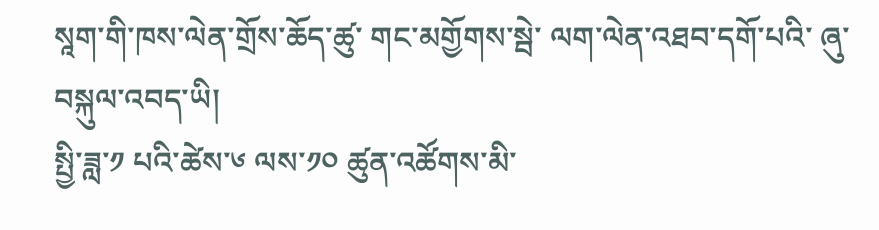སཱག་གི་ཁས་ལེན་གྲོས་ཆོད་ཚུ་ གང་མགྱོགས་སྦེ་ ལག་ལེན་འཐབ་དགོ་པའི་ ཞུ་བསྐུལ་འབད་ཡི།
སྤྱི་ཟླ་༡ པའི་ཚེས་༦ ལས་༡༠ ཚུན་འཚོགས་མི་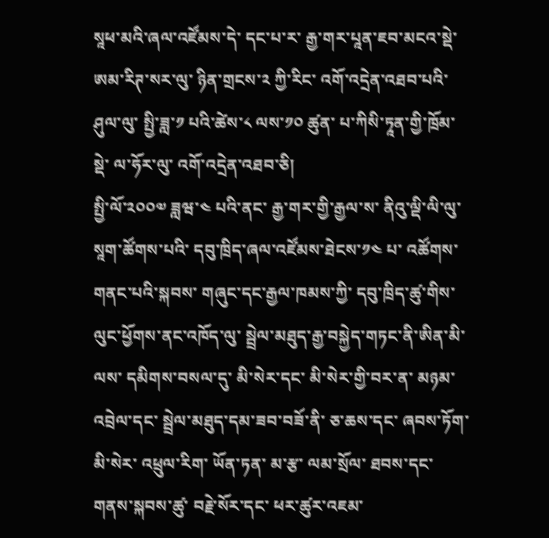སཱཕ་མའི་ཞལ་འཛོམས་དེ་ དང་པ་ར་ རྒྱ་གར་པཱན་ཇབ་མངའ་སྡེ་ ཨམ་རིཊ་སར་ལུ་ ཉིན་གྲངས་༢ ཀྱི་རིང་ འགོ་འདྲེན་འཐབ་པའི་ཤུལ་ལུ་ སྤྱི་ཟླ་༡ པའི་ཚེས་༨ ལས་༡༠ ཚུན་ པ་ཀིསི་ཏཱན་གྱི་ཁྲོམ་སྡེ་ ལ་ཧོར་ལུ་ འགོ་འདྲེན་འཐབ་ཅི།
སྤྱི་ལོ་༢༠༠༧ ཟླཝ་༤ པའི་ནང་ རྒྱ་གར་གྱི་རྒྱལ་ས་ ནིའུ་ལྡི་ལི་ལུ་ སཱག་ཚོགས་པའི་ དབུ་ཁྲིད་ཞལ་འཛོམས་ཐེངས་༡༤ པ་ འཚོགས་གནང་པའི་སྐབས་ གཞུང་དང་རྒྱལ་ཁམས་ཀྱི་ དབུ་ཁྲིད་ཚུ་གིས་ ལུང་ཕྱོགས་ནང་འཁོད་ལུ་ སྦྲེལ་མཐུད་རྒྱ་བསྐྱེད་གཏང་ནི་ཨིན་མི་ལས་ དམིགས་བསལ་དུ་ མི་སེར་དང་ མི་སེར་གྱི་བར་ན་ མཉམ་འབྲེལ་དང་ སྦྲེལ་མཐུད་དམ་ཟབ་བཟོ་ནི་ ཅ་ཆས་དང་ ཞབས་ཏོག་ མི་སེར་ འཕྲུལ་རིག་ ཡོན་ཏན་ མ་རྩ་ ལམ་སྲོལ་ ཐབས་དང་གནས་སྐབས་ཚུ་ བརྗེ་སོར་དང་ ཕར་ཚུར་འཇམ་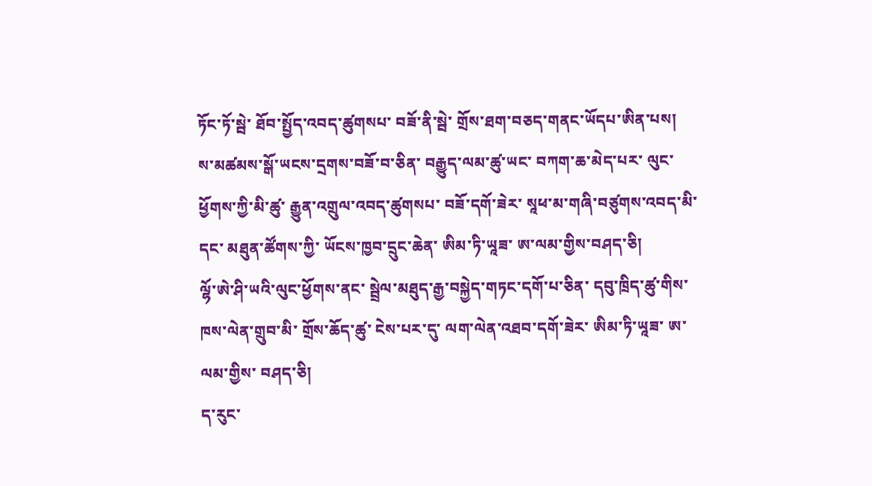ཏོང་ཏོ་སྦེ་ ཐོབ་སྤྱོད་འབད་ཚུགསཔ་ བཟོ་ནི་སྦེ་ གྲོས་ཐག་བཅད་གནང་ཡོདཔ་ཨིན་པས།
ས་མཚམས་སྒོ་ཡངས་དྲགས་བཟོ་བ་ཅིན་ བརྒྱུད་ལམ་ཚུ་ཡང་ བཀག་ཆ་མེད་པར་ ལུང་ཕྱོགས་ཀྱི་མི་ཚུ་ རྒྱུན་འགྲུལ་འབད་ཚུགསཔ་ བཟོ་དགོ་ཟེར་ སཱཕ་མ་གཞི་བཙུགས་འབད་མི་དང་ མཐུན་ཚོགས་ཀྱི་ ཡོངས་ཁྱབ་དྲུང་ཆེན་ ཨིམ་ཏི་ཡཱཟ་ ཨ་ལམ་གྱིས་བཤད་ཅི།
ལྷོ་ཨེ་ཤི་ཡའི་ལུང་ཕྱོགས་ནང་ སྦྲེལ་མཐུད་རྒྱ་བསྐྱེད་གཏང་དགོ་པ་ཅིན་ དབུ་ཁྲིད་ཚུ་གིས་ ཁས་ལེན་གྲུབ་མི་ གྲོས་ཆོད་ཚུ་ ངེས་པར་དུ་ ལག་ལེན་འཐབ་དགོ་ཟེར་ ཨིམ་ཏི་ཡཱཟ་ ཨ་ལམ་གྱིས་ བཤད་ཅི།
ད་རུང་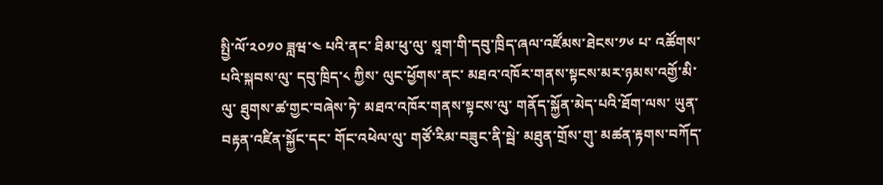སྤྱི་ལོ་༢༠༡༠ ཟླཝ་༤ པའི་ནང་ ཐིམ་ཕུ་ལུ་ སཱག་གི་དབུ་ཁྲིད་ཞལ་འཛོམས་ཐེངས་༡༦ པ་ འཚོགས་པའི་སྐབས་ལུ་ དབུ་ཁྲིད་༨ ཀྱིས་ ལུང་ཕྱོགས་ནང་ མཐའ་འཁོར་གནས་སྟངས་མར་ཉམས་འགྱོ་མི་ལུ་ ཐུགས་ཚ་གྱང་བཞེས་ཏེ་ མཐའ་འཁོར་གནས་སྟངས་ལུ་ གནོད་སྐྱོན་མེད་པའི་ཐོག་ལས་ ཡུན་བརྟན་འཛིན་སྐྱོང་དང་ གོང་འཕེལ་ལུ་ གཙོ་རིམ་བཟུང་ནི་སྦེ་ མཐུན་གྲོས་གུ་ མཚན་རྟགས་བཀོད་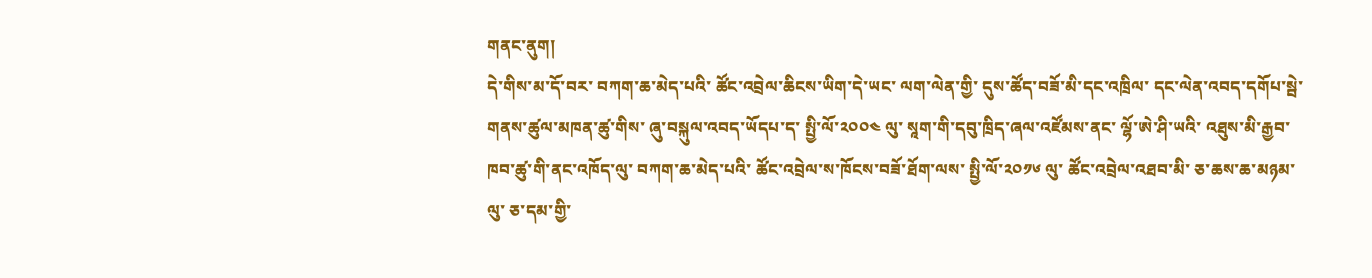གནང་ནུག།
དེ་གིས་མ་དོ་བར་ བཀག་ཆ་མེད་པའི་ ཚོང་འབྲེལ་ཆིངས་ཡིག་དེ་ཡང་ ལག་ལེན་གྱི་ དུས་ཚོད་བཟོ་མི་དང་འཁྲིལ་ དང་ལེན་འབད་དགོཔ་སྦེ་ གནས་ཚུལ་མཁན་ཚུ་གིས་ ཞུ་བསྐུལ་འབད་ཡོདཔ་ད་ སྤྱི་ལོ་༢༠༠༤ ལུ་ སཱག་གི་དབུ་ཁྲིད་ཞལ་འཛོམས་ནང་ ལྷོ་ཨེ་ཤི་ཡའི་ འཐུས་མི་རྒྱབ་ཁབ་ཚུ་གི་ནང་འཁོད་ལུ་ བཀག་ཆ་མེད་པའི་ ཚོང་འབྲེལ་ས་ཁོངས་བཟོ་ཐོག་ལས་ སྤྱི་ལོ་༢༠༡༦ ལུ་ ཚོང་འབྲེལ་འཐབ་མི་ ཅ་ཆས་ཆ་མཉམ་ལུ་ ཅ་དམ་གྱི་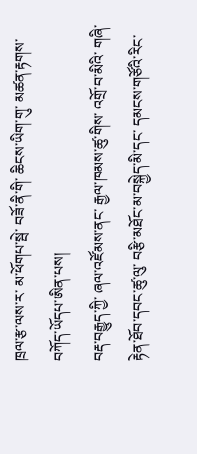ཁྲལ་རྩ་ལས་ར་ མ་ཕོགཔ་སྦེ་ བཟོ་ནི་གི་ ཆིངས་ཡིག་གུ་ མཚན་རྟགས་བཀོད་ཡོདཔ་ཨིན་པས།
བརྡ་བརྒྱུད་ཀྱི་ ཞལ་འཛོམས་ནང་ རྒྱལ་ཁམས་ཚུ་གིས་ འགྲོ་བ་མིའི་ གཞི་རྟེན་ཐོབ་དབང་ཚུ་ལུ་ བརྩི་མཐོང་མ་བསྐྱེད་མི་དང་ དམངས་གཙོའི་རིང་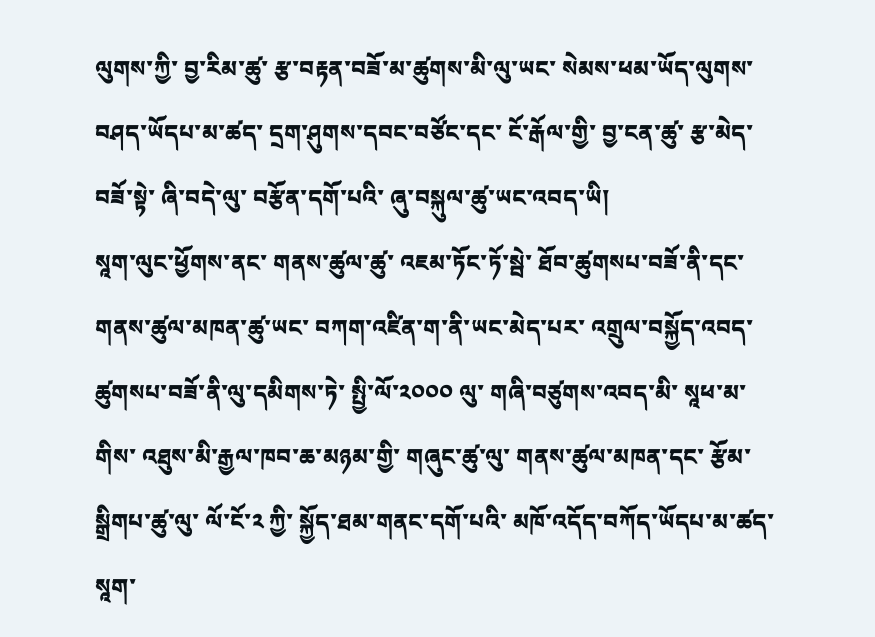ལུགས་ཀྱི་ བྱ་རིམ་ཚུ་ རྩ་བརྟན་བཟོ་མ་ཚུགས་མི་ལུ་ཡང་ སེམས་ཕམ་ཡོད་ལུགས་བཤད་ཡོདཔ་མ་ཚད་ དྲག་ཤུགས་དབང་བཙོང་དང་ ངོ་རྒོལ་གྱི་ བྱ་ངན་ཚུ་ རྩ་མེད་བཟོ་སྟེ་ ཞི་བདེ་ལུ་ བརྩོན་དགོ་པའི་ ཞུ་བསྐུལ་ཚུ་ཡང་འབད་ཡི།
སཱག་ལུང་ཕྱོགས་ནང་ གནས་ཚུལ་ཚུ་ འཇམ་ཏོང་ཏོ་སྦེ་ ཐོབ་ཚུགསཔ་བཟོ་ནི་དང་ གནས་ཚུལ་མཁན་ཚུ་ཡང་ བཀག་འཛིན་ག་ནི་ཡང་མེད་པར་ འགྲུལ་བསྐྱོད་འབད་ཚུགསཔ་བཟོ་ནི་ལུ་དམིགས་ཏེ་ སྤྱི་ལོ་༢༠༠༠ ལུ་ གཞི་བཙུགས་འབད་མི་ སཱཕ་མ་གིས་ འཐུས་མི་རྒྱལ་ཁབ་ཆ་མཉམ་གྱི་ གཞུང་ཚུ་ལུ་ གནས་ཚུལ་མཁན་དང་ རྩོམ་སྒྲིགཔ་ཚུ་ལུ་ ལོ་ངོ་༢ ཀྱི་ སྐྱོད་ཐམ་གནང་དགོ་པའི་ མཁོ་འདོད་བཀོད་ཡོདཔ་མ་ཚད་ སཱག་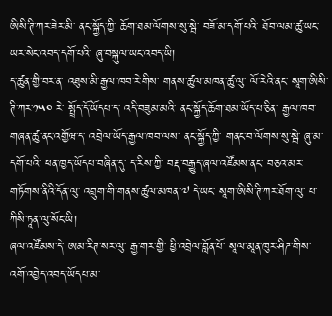ཨིསི་ཊི་ཀར་ཟེར་མི་ ནང་སྐྱོད་ཀྱི་ ཆོག་ཐམ་ལོགས་སུ་སྦེ་ བཟོ་མ་དགོ་པའི་ ཐོབ་ལམ་ཚུ་ཡང་ ཡར་སེང་འབད་དགོ་པའི་ ཞུ་བསྐུལ་ཡང་འབད་ཡི།
ད་ཚུན་གྱི་བར་ན་ འཐུས་མི་རྒྱལ་ཁབ་རེ་གིས་ གནས་ཚུལ་མཁན་ཚུ་ལུ་ ལོ་རེའི་ནང་ སཱག་ཨིསི་ཊི་ཀར་༡༥༠ རེ་ སྤྲོད་དོ་ཡོདཔ་ད་ འདི་བཟུམ་མའི་ ནང་སྐྱོད་ཆོག་ཐམ་ཡོད་པ་ཅིན་ རྒྱལ་ཁབ་གཞན་ཚུ་ནང་འགྱོཝ་ད་ འབྲེལ་ཡོད་རྒྱལ་ཁབ་ལས་ ནང་སྐྱོད་ཀྱི་ གནང་བ་ལོགས་སུ་སྦེ་ ཞུ་མ་དགོ་པའི་ ཕན་ཁྱད་ཡོདཔ་བཞིན་དུ་ ད་རིས་ཀྱི་ བརྡ་བརྒྱུད་ཞལ་འཛོམས་ནང་ བཅའ་མར་གཏོགས་ནིའི་དོན་ལུ་ འབྲུག་གི་གནས་ཚུལ་མཁན་༧ དེ་ཡང་ སཱག་ཨིསི་ཊི་ཀར་ཐོག་ལུ་ པ་ཀིསི་ཏཱན་ལུ་སོང་ཡི།
ཞལ་འཛོམས་དེ་ ཨམ་རིཊ་སར་ལུ་ རྒྱ་གར་གྱི་ ཕྱི་འབྲེལ་བློན་པོ་ སཱལ་མཱན་ཁུར་ཤིཌ་གིས་ འགོ་འབྱེད་འབད་ཡོདཔ་མ་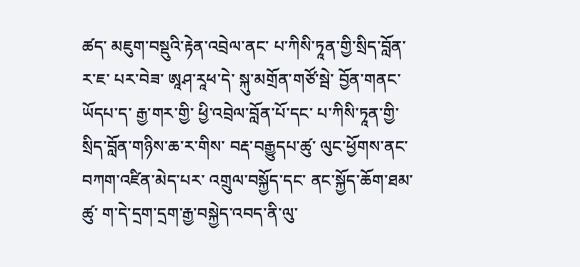ཚད་ མཇུག་བསྡུའི་རྟེན་འབྲེལ་ནང་ པ་ཀིསི་ཏཱན་གྱི་སྲིད་བློན་ ར་ཇ་ པར་བེཟ་ ཨཱཤ་རཱཕ་དེ་ སྐུ་མགྲོན་གཙོ་སྦེ་ བྱོན་གནང་ཡོདཔ་ད་ རྒྱ་གར་གྱི་ ཕྱི་འབྲེལ་བློན་པོ་དང་ པ་ཀིསི་ཏཱན་གྱི་ སྲིད་བློན་གཉིས་ཆ་ར་གིས་ བརྡ་བརྒྱུདཔ་ཚུ་ ལུང་ཕྱོགས་ནང་ བཀག་འཛིན་མེད་པར་ འགྲུལ་བསྐྱོད་དང་ ནང་སྐྱོད་ཆོག་ཐམ་ཚུ་ ག་དེ་དྲག་དྲག་རྒྱ་བསྐྱེད་འབད་ནི་ལུ་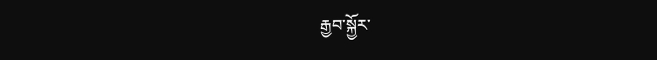རྒྱབ་སྐྱོར་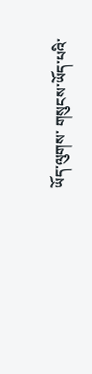ཡོད་ལུགས་ གསུངས་ཡོད་པའི་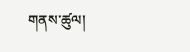གནས་ཚུལ།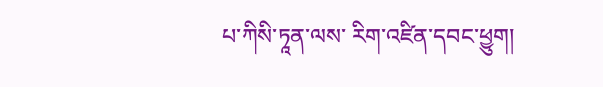པ་ཀིསི་ཏཱན་ལས་ རིག་འཛིན་དབང་ཕྱུག།